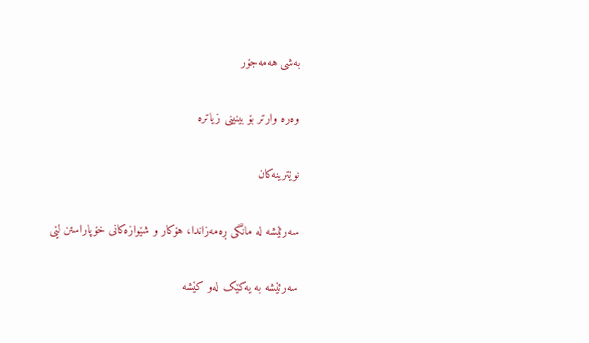بەشی هەمەجۆر

وەرە وارتر بۆ بینینی زیاترە

نوێترینەکان

سەرئێشە لە مانگی ڕەمەزاندا، هۆکار و شێوازەکانی خۆپاراستن لێی

سەرئێشە بە یەکێک لەو کێشە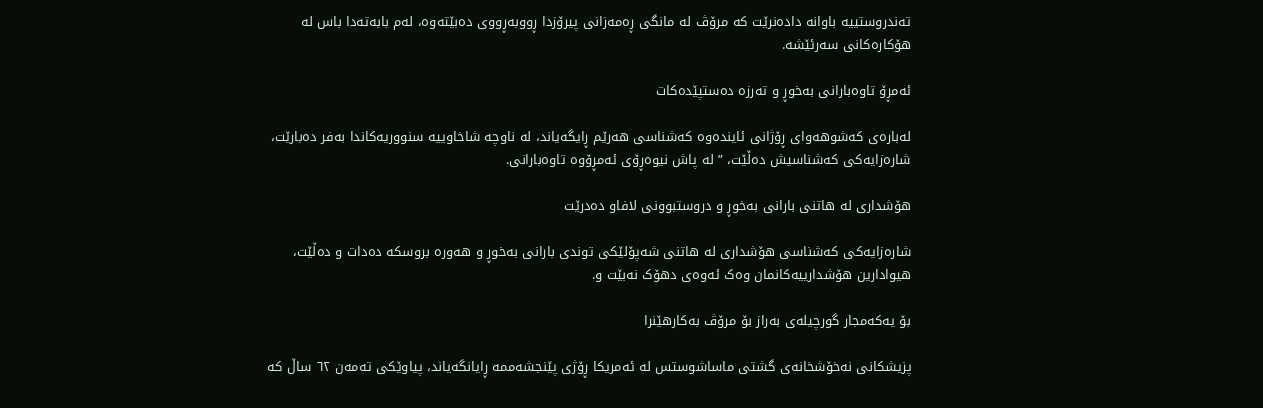تەندروستییە باوانە دادەنرێت کە مرۆڤ لە مانگی ڕەمەزانی پیرۆزدا ڕووبەڕووی دەبێتەوە، لەم بابەتەدا باس لە هۆکارەکانی سەرئێشە.

ئەمڕۆ تاوه‌بارانی به‌خوڕ و ته‌رزه‌ دەستپێدەکات

لەبارەی کەشوهەوای ڕۆژانی ئایندەوە کەشناسی هەرێم ڕایگەیاند، لە ناوچە شاخاوییە سنووریەکاندا بەفر دەبارێت، شارەزایەکی کەشناسیش دەڵێت، ” لە پاش نیوه‌ڕۆی ئەمڕۆوە تاوه‌بارانی.

هۆشداری لە هاتنی بارانی بەخوڕ و دروستبوونی لافاو دەدرێت

شارەزایەکی کەشناسی هۆشداری لە هاتنی شەپۆلێکی توندی بارانی بەخوڕ و هەورە بروسکە دەدات و دەڵێت، هیوادارین هۆشدارییەکانمان وەک ئەوەی دهۆک نەبێت و.

بۆ یەکەمجار گورچیلەی بەراز بۆ مرۆڤ بەکارهێنرا

پزیشکانی نەخۆشخانەی گشتی ماساشوستس لە ئەمریکا ڕۆژی پێنجشەممە ڕایانگەیاند، پیاوێکی تەمەن ٦٢ ساڵ کە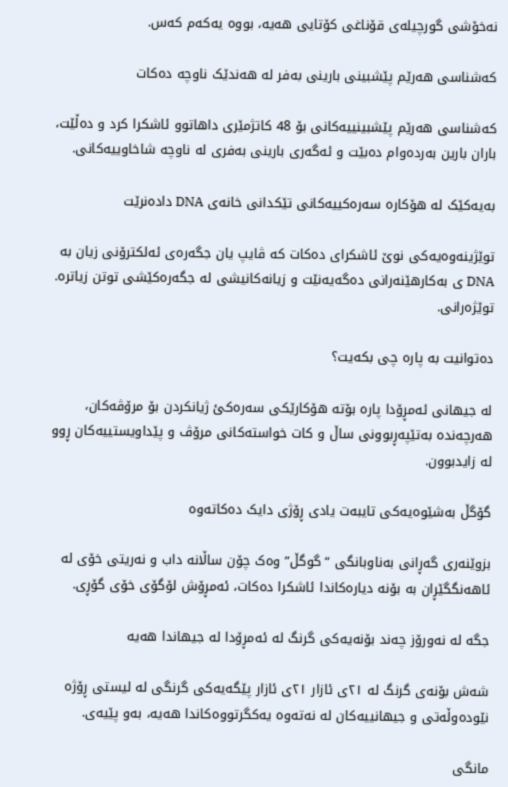نەخۆشی گورچیلەی قۆناغی کۆتایی هەیە، بووە یەکەم کەس.

کەشناسی هەرێم پێشبینی بارینی بەفر لە هەندێک ناوچە دەکات

کەشناسی هەرێم پێشبینییەکانی بۆ 48 کاتژمێری داهاتوو ئاشکرا کرد و دەڵێت، باران بارین بەردەوام دەبێت و ئەگەری بارینی بەفری لە ناوچە شاخاوییەکانی.

بەیەکێک لە هۆکارە سەرەکییەکانی تێکدانی خانەی DNA دادەنرێت

توێژینەوەیەکی نوێ ئاشکرای دەکات کە ڤایپ یان جگەرەی ئەلکترۆنی زیان بە DNA ی بەکارهێنەرانی دەگەیەنێت و زیانەکانیشی لە جگەرەکێشی توتن زیاترە. توێژەرانی.

دەتوانیت بە پارە چی بكەیت؟

لە جیهانی ئەمڕۆدا پارە بۆتە هۆکارێکی سەرەکئ ژیانکردن بۆ مرۆڤەکان، هەرچەندە بەتێپەڕبوونی ساڵ و کات خواستەکانی مرۆڤ و پێداویستییەکان ڕوو لە زایدبوون.

گۆگڵ بەشێوەیەکی تایبەت یادی ڕۆژی دایک دەکاتەوە

بزوێنەری گەڕانی بەناوبانگی “گوگڵ” وەک چۆن ساڵانە داب و نەریتی خۆی لە ئاهەنگگێڕان بە بۆنە دیارەکاندا ئاشکرا دەکات، ئەمڕۆش لۆگۆی خۆی گۆڕی.

جگە لە نەورۆز چەند بۆنەیەکی گرنگ لە ئەمڕۆدا لە جیهاندا هەیە

شەش بۆنەی گرنگ لە ٢١ی ئازار ٢١ی ئازار پێگەیەکی گرنگی لە لیستی ڕۆژە نێودەوڵەتی و جیهانییەکان لە نەتەوە یەکگرتووەکاندا هەیە، بەو پێیەی.

مانگی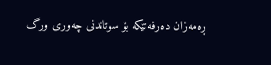ڕەمەزان دەرفەتێکە بۆ سوتاندنی چەوری ورگ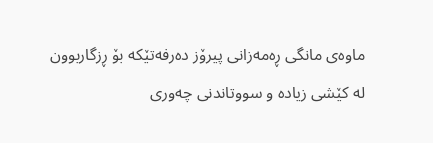ماوەی مانگی ڕەمەزانی پیرۆز دەرفەتێکە بۆ ڕزگاربوون لە کێشی زیادە و سووتاندنی چەوری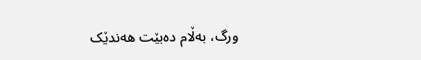ورگ، بەڵام دەبێت هەندێک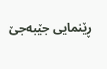ڕێنمایی جێبەجێ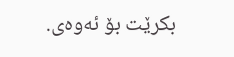بکرێت بۆ ئەوەی.